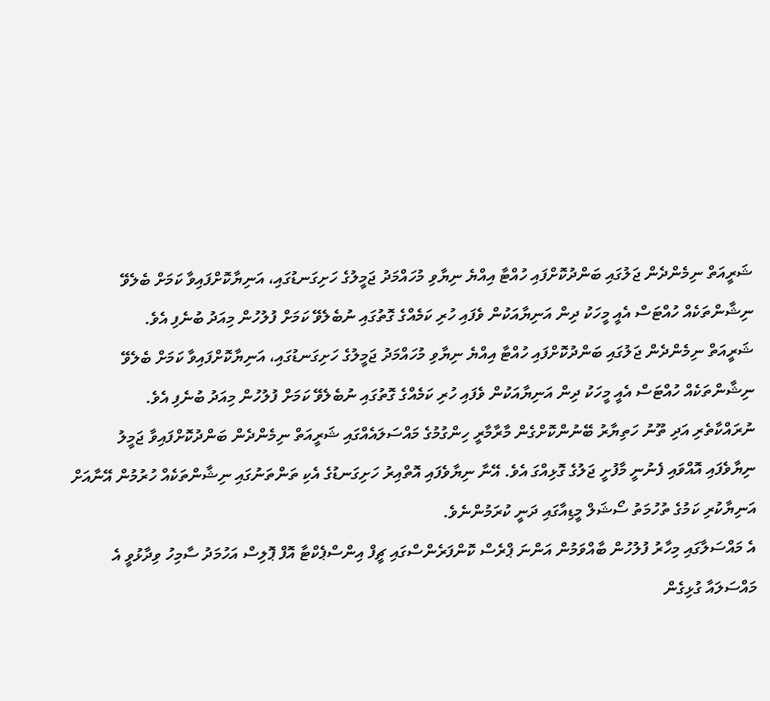ޝަރީއަތް ނިމެންދެން ޖަލުގައި ބަންދުކޮށްފައި ހުއްޓާ އިއްޔެ ނިޔާވި މުހައްމަދު ޖަމީލުގެ ހަށިގަނޑުގައި، އަނިޔާކޮށްފައިވާ ކަމަށް ބެލެވޭ ނިޝާންތަކެއް ހުއްޓަސް އެއީ މީހަކު ދިން އަނިޔާއަކުން ވެފައި ހުރި ކަމެއްގެ ގޮތުގައި ނުބެލެވޭ ކަމަށް ފުލުހުން މިއަދު ބުނެފި އެވެ.
ޝަރީއަތް ނިމެންދެން ޖަލުގައި ބަންދުކޮށްފައި ހުއްޓާ އިއްޔެ ނިޔާވި މުހައްމަދު ޖަމީލުގެ ހަށިގަނޑުގައި، އަނިޔާކޮށްފައިވާ ކަމަށް ބެލެވޭ ނިޝާންތަކެއް ހުއްޓަސް އެއީ މީހަކު ދިން އަނިޔާއަކުން ވެފައި ހުރި ކަމެއްގެ ގޮތުގައި ނުބެލެވޭ ކަމަށް ފުލުހުން މިއަދު ބުނެފި އެވެ.
ނުރައްކާތެރި އަދި ތޫނު ހަތިޔާރު ބޭނުންކޮށްގެން މާރާމާރީ ހިންގުމުގެ މައްސަލައެއްގައި ޝަރީއަތް ނިމެންދެން ބަންދުކޮށްފައިވާ ޖަމީލު ނިޔާވެފައި އޮއްވައި ފެނުނީ މާފުށީ ޖަލުގެ ގޮޅިއްގަ އެވެ. އޭނާ ނިޔާވެފައި އޮތްއިރު ހަށިގަނޑުގެ އެކި ތަންތަނުގައި ނިޝާންތަކެއް ހުރުމުން އޭނާއަށް އަނިޔާކުރި ކަމުގެ ތުހުމަތު ސޯޝަލް މީޑިއާގައި ދަނީ ކުރަމުންނެވެ.
އެ މައްސަލާގައި މިހާރު ފުލުހުން ބާއްވަމުން އަންނަ ޕްރެސް ކޮންފަރެންސްގައި ޗީފް އިންސްޕެކްޓާ އޮފް ޕޮލިސް އަހުމަދު ސާމިހު ވިދާޅުވީ އެ މައްސަލައާ ގުޅިގެން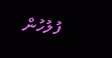ފުލުހުން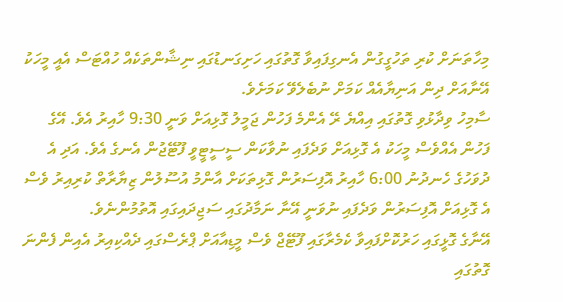މިހާތަނަށް ކުރި ތަހުގީގުން އެނގިފައިވާ ގޮތުގައި ހަށިގަނޑުގައި ނިޝާންތަކެއް ހުއްޓަސް އެއީ މީހަކު އޭނާއަށް ދިން އަނިޔާއެއް ކަމަށް ނުބެލެވޭ ކަމަށެވެ.
ސާމިހު ވިދާޅުވި ގޮތުގައި އިއްޔެ ރޭ އެންމެ ފަހުން ޖަމީލު ގޮޅިއަށް ވަނީ 9:30 ހާއިރު އެވެ. އޭގެ ފަހުން އެއްވެސް މީހަކު އެ ގޮޅިއަށް ވަދެފައި ނުވާކަން ސީސީޓީވީ ފޫޓޭޖުން އެނގެ އެވެ. އަދި އެ ދުވަހުގެ ހެނދުނު 6:00 ހާއިރު އޮފިސަރުން ގޮޅިތަކަށް އާންމު އުސޫލުން ޒިޔާރާތް ކުރިއިރު ވެސް އެ ގޮޅިއަށް އޮފިސަރުން ވަދެފައި ނުވަނީ އޭނާ ނަމާދުގައި ސަޖިދައިގައި އޮތުމުންނެވެ.
އޭނާގެ ގޮޅީގައި ހަރުކޮށްފައިވާ ކެމެރާގައި ފޫޓޭޖް ވެސް މީޑިއާއަށް ޕްރެސްގައި ދެއްކިއިރު އެއިން ފެންނަ ގޮތުގައި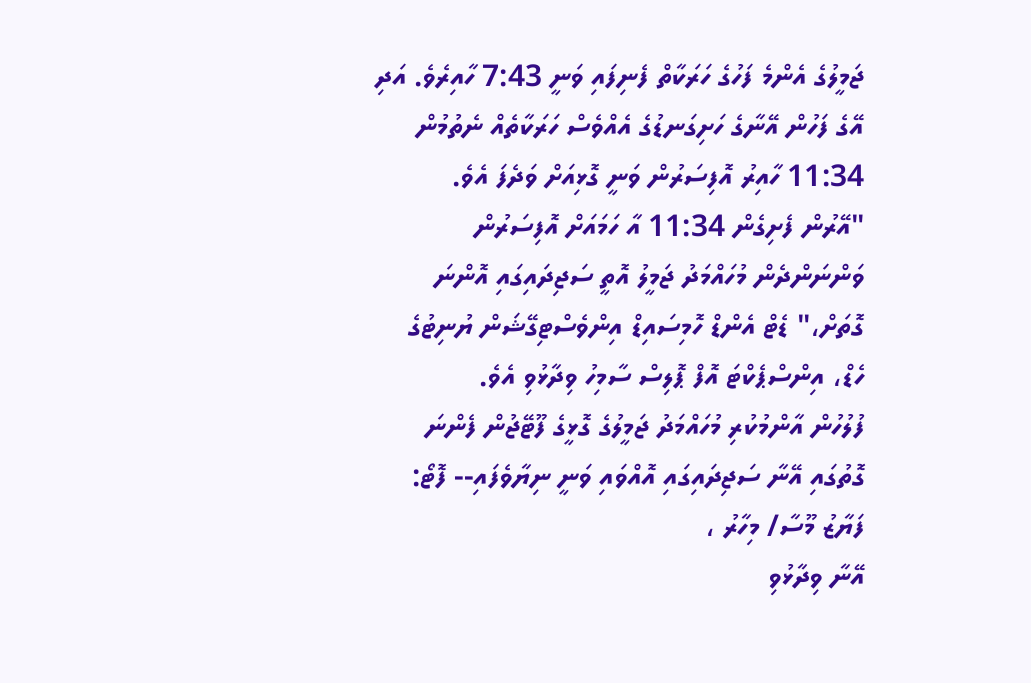ޖަމީލުގެ އެންމެ ފަހުގެ ހަރަކާތް ފެނިފައި ވަނީ 7:43 ހާއިރެވެ. އަދި އޭގެ ފަހުން އޭނާގެ ހަށިގަނޑުގެ އެއްވެސް ހަރަކާތެއް ނެތުމުން 11:34 ހާއިރު އޮފިސަރުން ވަނީ ގޮޅިއަށް ވަދެފަ އެވެ.
"އޭރުން ފެށިގެން 11:34 އާ ހަމައަށް އޮފިސަރުން ވަންނަންދެން މުހައްމަދު ޖަމީލު އޮތީ ސަޖިދައިގައި އޮންނަ ގޮތަށް،" ޑެޓް އެންޑް ހޮމިސައިޑް އިންވެސްޓިގޭޝަން ޔުނިޓުގެ ހެޑް، އިންސްޕެކްޓަ އޮފް ޕޮލިސް ސާމިހު ވިދާޅުވި އެވެ.
ފުލުހުން އާންމުކުރި މުހައްމަދު ޖަމީލުގެ ގޮޅީގެ ފޫޓޭޖުން ފެންނަ ގޮތުގައި އޭނާ ސަޖިދައިގައި އޮއްވައި ވަނީ ނިޔާވެފައި-- ފޮޓޯ: ފަޔާޒު މޫސާ/ މިހާރު ،
އޭނާ ވިދާޅުވި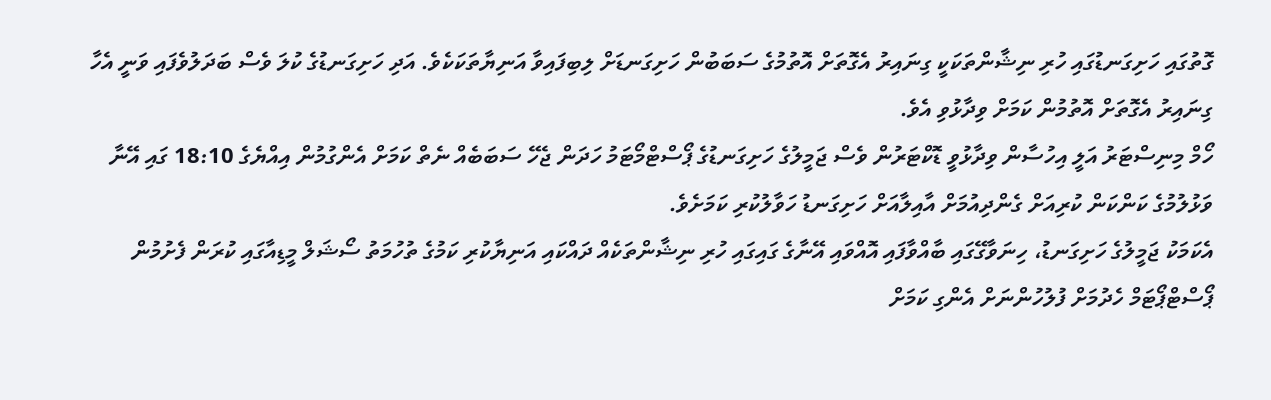ގޮތުގައި ހަށިގަނޑުގައި ހުރި ނިޝާންތަކަކީ ގިނައިރު އެގޮތަށް އޮތުމުގެ ސަބަބުން ހަށިގަނޑަށް ލިބިފައިވާ އަނިޔާތަކަކެވެ. އަދި ހަށިގަނޑުގެ ކުލަ ވެސް ބަދަލުވެފައި ވަނީ އެހާ ގިނައިރު އެގޮތަށް އޮތުމުން ކަމަށް ވިދާޅުވި އެވެ.
ހޯމް މިނިސްޓަރު އަލީ އިހުސާން ވިދާޅުވީ ޑޮކްޓަރުން ވެސް ޖަމީލުގެ ހަށިގަނޑުގެ ޕޯސްޓްމޯޓަމު ހަދަން ޖެހޭ ސަބަބެއް ނެތް ކަމަށް އެންގުމުން އިއްޔެގެ 18:10 ގައި އޭނާ ވަޅުލުމުގެ ކަންކަން ކުރިއަށް ގެންދިއުމަށް އާއިލާއަށް ހަށިގަނޑު ހަވާލުކުރި ކަމަށެވެ.
އެކަމަކު ޖަމީލުގެ ހަށިގަނޑު، ހިނަވާގޭގައި ބާއްވާފައި އޮއްވައި އޭނާގެ ގައިގައި ހުރި ނިޝާންތަކެއް ދައްކައި އަނިޔާކުރި ކަމުގެ ތުހުމަތު ސޯޝަލް މީޑިއާގައި ކުރަން ފެށުމުން ޕޯސްޓްޕޯޓަމް ހެދުމަށް ފުލުހުންނަށް އެންގި ކަމަށް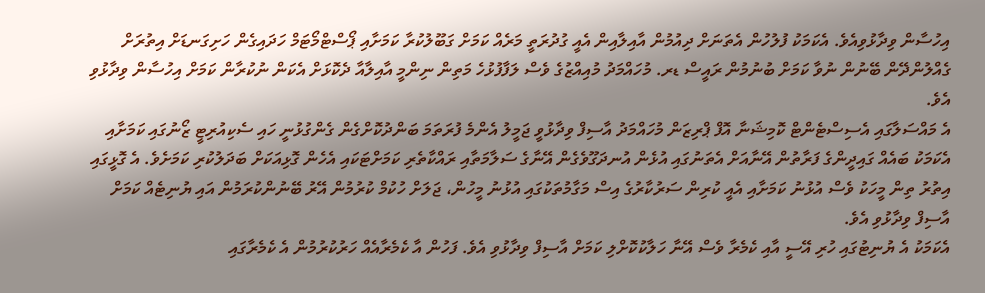އިހުސާން ވިދާޅުވިއެވެ. އެކަމަކު ފުލުހުން އެތަނަށް ދިއުމުން އާއިލާއިން އެއީ ގުދުރަތީ މަރެއް ކަމަށް ގަބޫލުކުރާ ކަމަށާއި ޕޯސްޓްމޯޓަމް ހަދައިގެން ހަށިގަނޑަށް އިތުރަށް ގެއްލުންދޭން ބޭނުން ނުވާ ކަމަށް ބުނުމުން ރައީސް ޑރ. މުހައްމަދު މުއިއްޒުގެ ވެސް ލަފާފުޅުހެ މަތިން ނިންމީ އާއިލާއާ ދެކޮޅަށް އެކަން ނުކުރާން ކަމަށް އިހުސާން ވިދާޅުވި އެވެ.
އެ މައްސަލާގައި އެސިސްޓެންޓް ކޮމިޝަނާ އޮފް ޕްރިޒަން މުހައްމަދު އާސިފް ވިދާޅުވީ ޖަމީލު އެންމެ ފުރަތަމަ ބަންދުކޮށްގެން ގެންގުޅުނީ ހައި ސެކިއުރިޓީ ޒޯނުގައި ކަމަށާއި އެކަމަކު ބައެއް ގައިދީންގެ ފަރާތުން އޭނާއަށް އެތަނުގައި އުޅެން އުނދަގޫވެގެން އޭނާގެ ސަލާމަތާއި ރައްކާތެރި ކަމަށްޓަކައި އެހެން ގޮޅިއަކަށް ބަދަލުކުރި ކަމަށެވެ. އެ ގޮޅީގައި އިތުރު ތިން މީހަކު ވެސް އުޅުނު ކަމަށާއި އެއީ ކުރިން ސަރުކާރުގެ އިސް މަގާމުތަކުގައި އުޅުނު މީހުން، ޖަލަށް ހުކުމް ކުރުމުން އޭރު ބޭނުންކުރަމުން އައި ޔުނިޓެއް ކަމަށް އާސިފް ވިދާޅުވި އެވެ.
އެކަމަކު އެ ޔުނިޓުގައި ހުރި އޭސީ އާއި ކެމެރާ ވެސް އޭނާ ހަލާކުކޮށްލި ކަމަށް އާސިފް ވިދާޅުވި އެވެ. ފަހުން އާ ކެމެރާއެއް ހަރުކުރުމުން އެ ކެމެރާގައި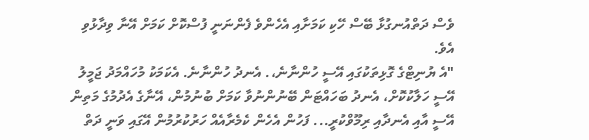ވެސް ދަތްއުނގުޅާ ބޭސް ހޭކި ކަމަށާއި އެހެންވެ ފެންނަނީ ފުސްކޮށް ކަމަށް އޭނާ ވިދާޅުވި އެވެ.
"އެ ޔުނިޓްގެ ގޮޅިތަކުގައި އޭސީ ހުންނާނެ،. އެނދު ހުންނާނެ. އެކަމަކު މުހައްމަދު ޖަމީލު އޭސީ ހަލާކުކޮށް، އެނދު ބަހައްޓަން ބޭނުންނުވާ ކަމަށް ބުނުމުން، އޭނާގެ އެދުމުގެ މަތިން އޭސީ އާއި އެނދާއި ރިމޫވްކުރީ... ފަހުން އެހެން ކެމެރާއެއް ހަރުކުރުމުން އޭގައި ވަނީ ދަތް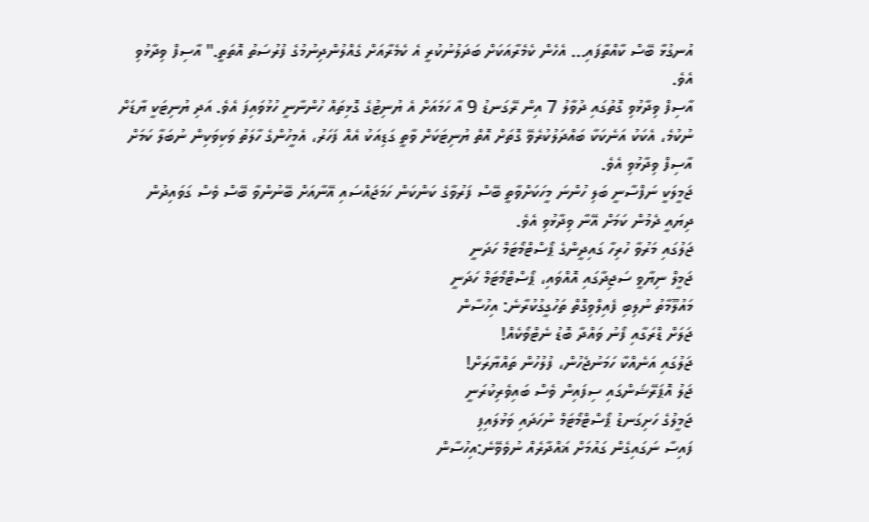އުނގުޅާ ބޭސް ކާއްތާފައި... އެހެން ކެމެރާއަކަށް ބަދަލުނުކުރީ އެ ކެމެރާއަށް ގެއްލުންދިނުމުގެ ފުރުސަތު އޮތަތީ." އާސިފް ވިދާޅުވި އެވެ.
އާސިފް ވިދާޅުވި ގޮތުގައި ދުވާލު 7 އިން ރޭގަނޑު 9 އާ ހަމައަށް އެ ޔުނިޓުގެ ގޮޅިތައް ހުންނާނީ ހުޅުވައިފަ އެވެ. އަދި ޔުނިޓަކީ ޔާޑަށް ނުކުމެ، އެކަކު އަނެކަކާ ބައްދަލުކުރެވޭ ގޮތަށް އޮތް ޔުނިޓަކަށް ވާތީ ގަޑިއަކު އެއް ފަހަރު، އެމީހުންގެ ހާލަތު ވަކިވަކިން ނުބަލާ ކަމަށް އާސިފް ވިދާޅުވި އެވެ.
ޖަމީލަކީ ނަފްސާނީ ބަލި ހުންނަ މީހަކަށްވާތީ ބޭސް ފަރުވާގެ ކަންކަން ހަމަޖައްސައި އޭނާއަށް ބޭނުންވާ ބޭސް ވެސް ގަވައިދުން ދިޔައީ ދެމުން ކަމަށް އޭނާ ވިދާޅުވި އެވެ.
ޖަލުގައި މަރުވާ ހުރިހާ ގައިދީންގެ ޕޯސްޓްމޯޓަމް ހަދަނީ
ޖަމީލް ނިޔާވީ ސަޖިދާގައި އޮއްވައި، ޕޯސްޓްމޯޓަމް ހަދަނީ
މައުލޫމާތު ނުލިބި ފެއިލްވިގޮތް ތަހުގީގުކުރާނެ: އިހުސާން
ޖަލަށް ޑްރަގާއި ފޯނު ވައްދާ ބޮޑު ނެޓްވޯކެއް!
ޖަލުގައި އަނެއްކާ ހަމަނުޖެހުން، ފުލުހުން ތައްޔާރަށް!
ޖަލު އޮޕަރޭޝަންގައި ސިފައިން ވެސް ބައިވެރިކުރަނީ
ޖަމީލުގެ ހަށިގަނޑު ޕޯސްޓްމޯޓަމް ނުހަދައި ވަޅުލައިފި
ފައިސާ ނަގައިގެން ގައުމަށް ޣައްދާރެއް ނުވެވޭނެ:އިހުސާން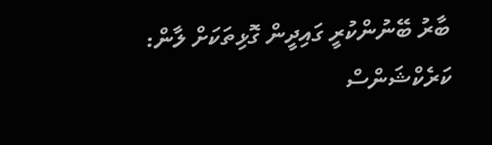ބާރު ބޭނުންކުރީ ގައިދީން ގޮޅިތަކަށް ލާން: ކަރެކްޝަންސް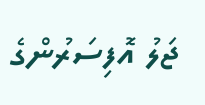ޖަލު އޮފިސަރުންގެ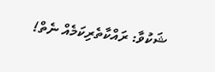ޝަކުވާ: ރައްކާތެރިކަމެއް ނެތް!